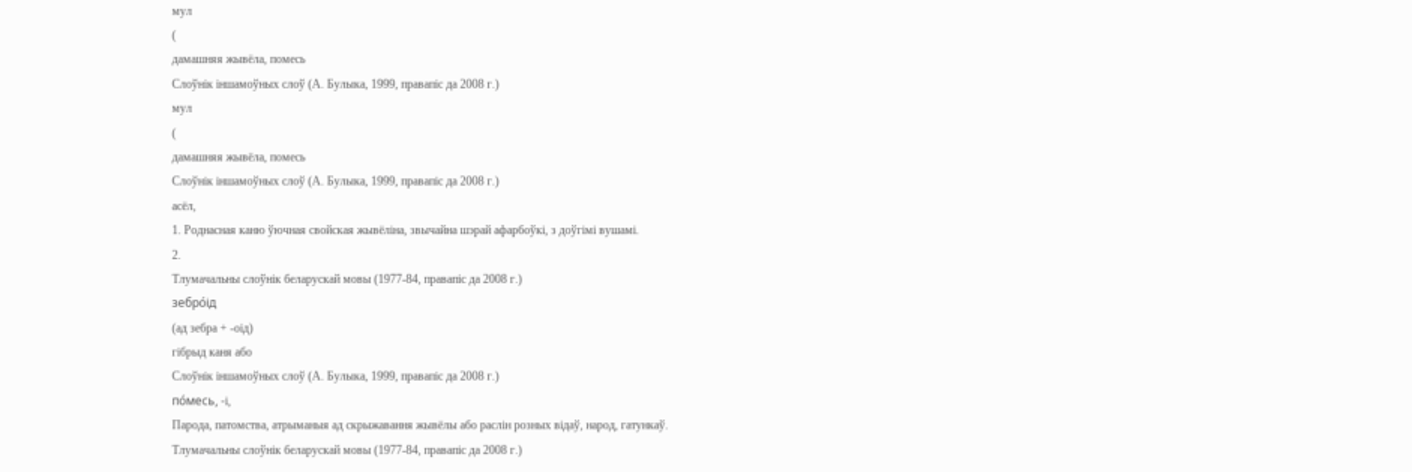мул
(
дамашняя жывёла, помесь
Слоўнік іншамоўных слоў (А. Булыка, 1999, правапіс да 2008 г.)
мул
(
дамашняя жывёла, помесь
Слоўнік іншамоўных слоў (А. Булыка, 1999, правапіс да 2008 г.)
асёл,
1. Роднасная каню ўючная свойская жывёліна, звычайна шэрай афарбоўкі, з доўгімі вушамі.
2.
Тлумачальны слоўнік беларускай мовы (1977-84, правапіс да 2008 г.)
зебро́ід
(ад зебра + -оід)
гібрыд каня або
Слоўнік іншамоўных слоў (А. Булыка, 1999, правапіс да 2008 г.)
по́месь, ‑і,
Парода, патомства, атрыманыя ад скрыжавання жывёлы або раслін розных відаў, народ, гатункаў.
Тлумачальны слоўнік беларускай мовы (1977-84, правапіс да 2008 г.)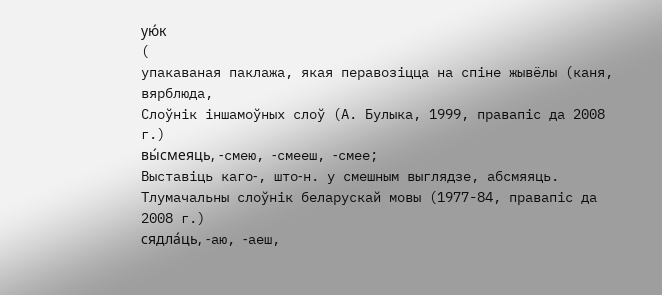ую́к
(
упакаваная паклажа, якая перавозіцца на спіне жывёлы (каня, вярблюда,
Слоўнік іншамоўных слоў (А. Булыка, 1999, правапіс да 2008 г.)
вы́смеяць, ‑смею, ‑смееш, ‑смее;
Выставіць каго‑, што‑н. у смешным выглядзе, абсмяяць.
Тлумачальны слоўнік беларускай мовы (1977-84, правапіс да 2008 г.)
сядла́ць, ‑аю, ‑аеш,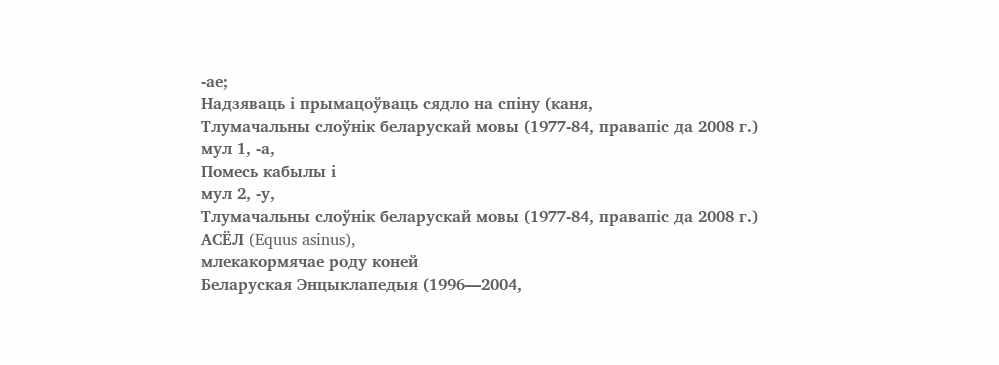‑ае;
Надзяваць і прымацоўваць сядло на спіну (каня,
Тлумачальны слоўнік беларускай мовы (1977-84, правапіс да 2008 г.)
мул 1, ‑а,
Помесь кабылы і
мул 2, ‑у,
Тлумачальны слоўнік беларускай мовы (1977-84, правапіс да 2008 г.)
АСЁЛ (Equus asinus),
млекакормячае роду коней
Беларуская Энцыклапедыя (1996—2004,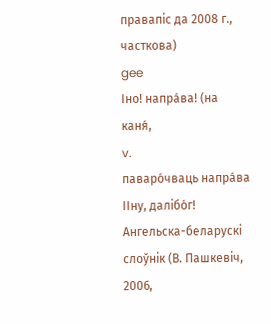правапіс да 2008 г., часткова)
gee
Iно! напра́ва! (на каня́,
v.
паваро́чваць напра́ва
IIну, далібо́г!
Ангельска-беларускі слоўнік (В. Пашкевіч, 2006,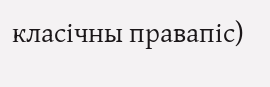класічны правапіс)